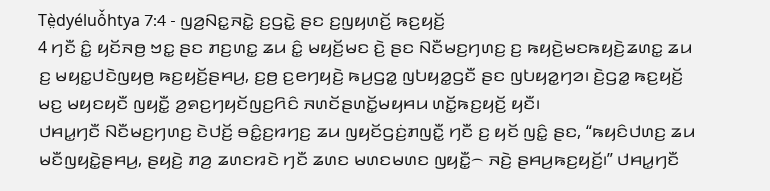Tè̤dyéluô̌htya 7:4 - ꤜꤤ꤬ꤡꤢ꤭ꤏꤢꤧ꤭ ꤢ꤬ꤞꤢꤧ꤭ ꤔꤢ ꤢ꤬ꤜꤟꤛꤢꤩ꤬ ꤒꤢ꤬ꤟꤢꤩ꤬
4 ꤚꤢꤪ ꤢꤨ꤭ ꤟꤢꤩꤏꤥ꤬ ꤠꤢ꤭ ꤔꤢ ꤊꤢ꤬ꤛꤢ꤭ ꤘꤣ ꤢꤨ꤭ ꤗꤟꤢꤩ꤬ꤗꤢ ꤢꤧ꤬ ꤔꤢ ꤡꤢꤪꤗꤢ꤬ꤚꤛꤢ꤬ ꤢ꤬ ꤒꤟꤢꤧ꤬ꤗꤢꤒꤟꤢꤧ꤬ꤘꤛꤢ꤭ ꤘꤣ ꤢ꤬ ꤗꤟꤢ꤭ꤓꤢꤧꤜꤟꤥ꤬ ꤒꤢ꤬ꤟꤢꤩ꤬ꤔꤌꤣ꤬, ꤢ꤬ꤥ꤬ ꤢ꤬ꤕꤚꤟꤢꤧ꤬ ꤒꤣ꤬ꤞꤤ꤭ ꤜꤝꤟꤤ꤭ꤞꤢꤪ ꤔꤢ ꤜꤝꤟꤤ꤭ꤚꤤ꤯ ꤢꤧ꤬ꤞꤤ꤭ ꤒꤢ꤬ꤟꤢꤩ꤬ ꤗꤢ꤬ ꤗꤟꤢꤟꤢꤪ ꤜꤟꤢꤪ꤭ ꤤ꤬ꤎꤢ꤬ꤚꤟꤢꤩꤜꤢ꤬ꤖꤢꤨ ꤏꤛꤢꤩꤔꤛꤢꤩ꤭ꤗꤟꤌꤣ ꤛꤢꤩ꤭ꤒꤢ꤬ꤟꤢꤩ꤬ ꤟꤢꤪ꤯
ꤓꤌꤣ꤭ꤚꤢꤪ ꤡꤢꤪꤗꤢ꤬ꤚꤛꤢ꤬ ꤢꤧꤓꤢꤩ꤬ ꤋꤢꤨ꤭ꤢ꤬ꤙꤚꤢ꤬ ꤘꤣ ꤜꤟꤢꤩꤞꤢꤦ꤬ꤊꤜꤢꤪ꤭ ꤚꤢꤪ ꤢ꤬ ꤟꤢꤩ ꤜꤢꤨ꤭ ꤔꤢ, “ꤒꤟꤢꤨꤓꤛꤢ꤬ ꤘꤣ ꤗꤢꤪꤜꤟꤢꤧ꤭ꤔꤌꤣ꤬, ꤔꤟꤢꤧ꤬ ꤊꤤ꤬ ꤘꤛꤢꤙꤢꤧ ꤚꤢꤪ ꤘꤛꤢ ꤗꤛꤢꤗꤛꤢ ꤜꤟꤢꤪ꤭꤮ ꤏꤢꤧ꤬ ꤔꤌꤣ꤬ꤒꤢ꤬ꤟꤢꤩ꤬꤯” ꤓꤌꤣ꤭ꤚꤢꤪ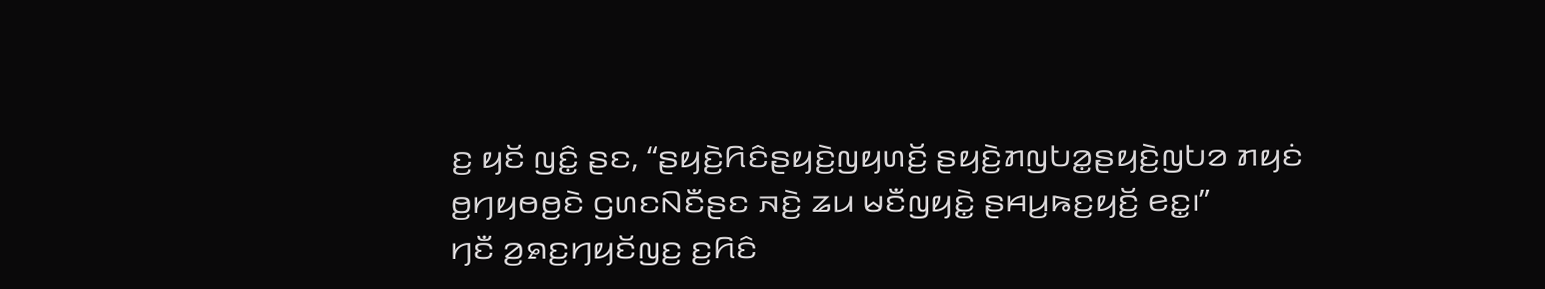ꤢ꤬ ꤟꤢꤩ ꤜꤢꤨ꤭ ꤔꤢ, “ꤔꤟꤢꤧ꤬ꤖꤢꤨꤔꤟꤢꤧ꤬ꤜꤟꤛꤢꤩ꤬ ꤔꤟꤢꤧ꤬ꤊꤜꤝꤤ꤭ꤔꤟꤢꤧ꤬ꤜꤝꤤ ꤊꤟꤢꤦ ꤥ꤬ꤚꤟꤥꤥ꤬ꤢꤧ ꤞꤛꤢꤡꤢꤪꤔꤢ ꤏꤢꤧ꤬ ꤘꤣ ꤗꤢꤪꤜꤟꤢꤧ꤭ ꤔꤌꤣ꤬ꤒꤢ꤬ꤟꤢꤩ꤬ ꤕꤢ꤭꤯”
ꤚꤢꤪ ꤤ꤬ꤎꤢ꤬ꤚꤟꤢꤩꤜꤢ꤬ ꤢ꤬ꤖꤢꤨ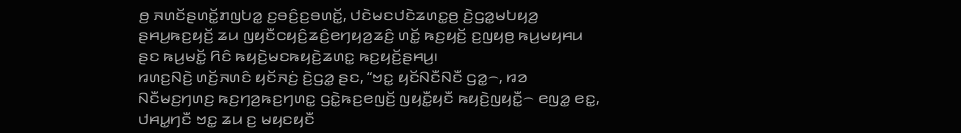ꤥ꤬ ꤏꤛꤢꤩꤔꤛꤢꤩ꤭ꤊꤜꤝꤤ꤭ ꤢ꤬ꤋꤢꤨ꤬ꤢ꤬ꤋꤛꤢꤩ꤭, ꤓꤢꤧꤗꤢꤓꤢꤧꤘꤛꤢ꤭ꤥ꤬ ꤢꤧ꤬ꤞꤤ꤭ꤗꤝꤟꤤ꤬ ꤔꤌꤣ꤬ꤒꤢ꤬ꤟꤢꤩ꤬ ꤘꤣ ꤜꤟꤢꤪꤍꤟꤢꤨ꤬ꤘꤢꤨ꤬ꤕꤚꤟꤤ꤬ꤘꤢꤨ꤬ ꤛꤢꤩ꤭ ꤒꤢ꤬ꤟꤢꤩ꤬ ꤢ꤬ꤜꤟꤥ꤬ ꤒꤣ꤬ꤗꤟꤌꤣ ꤔꤢ ꤒꤣ꤬ꤗꤢꤩ꤭ ꤖꤢꤨ ꤒꤟꤢꤧ꤬ꤗꤢꤒꤟꤢꤧ꤬ꤘꤛꤢ꤭ ꤒꤢ꤬ꤟꤢꤩ꤬ꤔꤌꤣ꤬꤯
ꤙꤛꤢ꤬ꤡꤢꤧ꤬ ꤛꤢꤩ꤬ꤏꤛꤢꤨ ꤟꤢꤩꤏꤢꤦ꤬ ꤢꤧ꤬ꤞꤤ꤭ ꤔꤢ, “ꤠꤢ꤭ ꤟꤢꤩꤡꤢꤪꤡꤢꤪ ꤞꤤ꤭꤮, ꤙꤤ ꤡꤢꤪꤗꤢ꤬ꤚꤛꤢ꤬ ꤒꤢ꤬ꤚꤤ꤬ꤒꤢ꤬ꤚꤛꤢ꤭ ꤞꤢꤧ꤭ꤒꤢ꤬ꤕꤜꤢꤩ꤬ ꤜꤟꤢꤪ꤭ꤟꤢꤪ ꤒꤟꤢꤧ꤬ꤜꤟꤢꤪ꤭꤮ ꤕꤜꤤ꤭ ꤕꤢ꤭, ꤓꤌꤣ꤭ꤚꤢꤪ ꤠꤢ꤭ ꤘꤣ ꤢ꤬ ꤗꤟꤢꤟꤢꤪ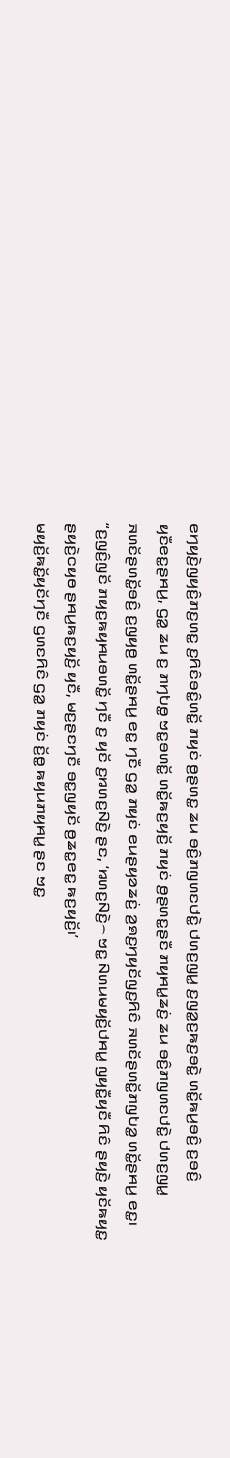ꤕꤚꤟꤢꤧ꤬ꤜꤟꤢꤨ꤬ꤊꤢ꤬ꤛꤢ꤭ ꤢ꤬ꤖꤢꤨꤋꤢꤨ꤭ꤛꤢꤩ꤭ ꤊꤟꤢꤦ ꤥ꤬ꤔꤛꤢ꤭ ꤘꤣ ꤋꤢꤨ꤬ꤊꤜꤛꤢꤓꤢꤧ꤭ ꤓꤛꤢ꤬ꤜꤣ꤭ ꤢ꤬ꤜꤤ꤭ꤢ꤬ꤒꤢ꤬ꤋꤢꤧ꤭ ꤛꤢꤩ꤭ꤒꤣ꤬ꤋꤢꤨ꤬ ꤢ꤬ꤋꤢꤨ꤬ ꤟꤢꤪꤕꤢ꤭ꤔꤌꤣ꤬, ꤞꤤ꤭ ꤘꤣ ꤢ꤬ ꤊꤚꤝꤥ꤭ ꤠꤢ꤭ꤋꤛꤢꤩ꤭ ꤛꤢꤩ꤭ꤒꤢ꤬ꤟꤢꤩ꤬ ꤊꤟꤢꤦ ꤥ꤬ꤔꤛꤢ꤭ꤔꤢꤪ ꤊꤟꤌꤣ꤭ꤘꤢꤦ꤬ ꤘꤣ ꤋꤢꤨ꤬ꤊꤜꤛꤢꤓꤢꤧ꤭ ꤓꤛꤢ꤬ꤜꤣ꤭ ꤏꤛꤢꤩꤔꤛꤢꤩ꤭ꤋꤢꤨ꤬ ꤢ꤬ꤜꤟꤥ꤬ ꤛꤢꤩ꤭ꤔꤌꤣ꤬ ꤕꤢ꤭ ꤚꤢꤪ ꤞꤤ꤭ ꤊꤟꤢꤦ ꤕꤣꤔꤟꤤꤘꤢꤦ꤬ ꤤ꤬ꤎꤢ꤬ꤚꤟꤢꤩꤜꤢ꤬ꤖꤢꤨ ꤏꤛꤢꤩꤔꤛꤢꤩ꤭ꤊꤜꤝꤤ꤭ ꤛꤢꤩ꤭ꤔꤌꤣ꤬ ꤕꤢ꤭꤯
“ꤢ꤬ꤜꤢꤨ꤬ꤜꤢꤩ ꤊꤟꤢ꤬ꤒꤟꤌꤣꤋꤛꤢꤩ꤭ ꤚꤢꤪ ꤢ꤬ ꤟꤢꤩ ꤢ꤬ꤙꤛꤢ꤬ꤡꤢꤧ꤬ ꤔꤢ, ‘ꤙꤛꤢ꤬ꤡꤢꤧ꤬꤮ ꤠꤢ꤭ ꤡꤛꤣꤗꤟꤢꤩ꤬ꤓꤌꤣ꤭ ꤜꤟꤢꤪ꤭ꤟꤢꤪ ꤖꤢꤨ ꤔꤟꤢꤧ꤬ ꤟꤢꤩꤒꤟꤢ꤭ ꤔꤟꤢꤧ꤬ꤍꤟꤥ ꤔꤌꤣ꤬ꤒꤢ꤬ꤟꤢꤩ꤬ ꤟꤢꤪ, ꤗꤢ꤬ꤔꤢꤚꤢꤪ ꤋꤢ꤭ꤜꤟꤢꤩ ꤥ꤬ꤘꤢ꤭ꤕꤢ꤭ ꤒꤢ꤬ꤟꤢꤩ꤬꤯’
ꤗꤟꤢꤩ꤬ꤒꤢꤩ꤭ꤟꤢꤩꤚꤢꤪ ꤞꤛꤢꤖꤢꤨ ꤞꤤ꤭ ꤊꤟꤢꤦ ꤢꤩ꤬ꤥ꤭ ꤒꤟꤣꤊꤟꤌꤣ꤭ ꤔꤢ ꤠꤢ꤭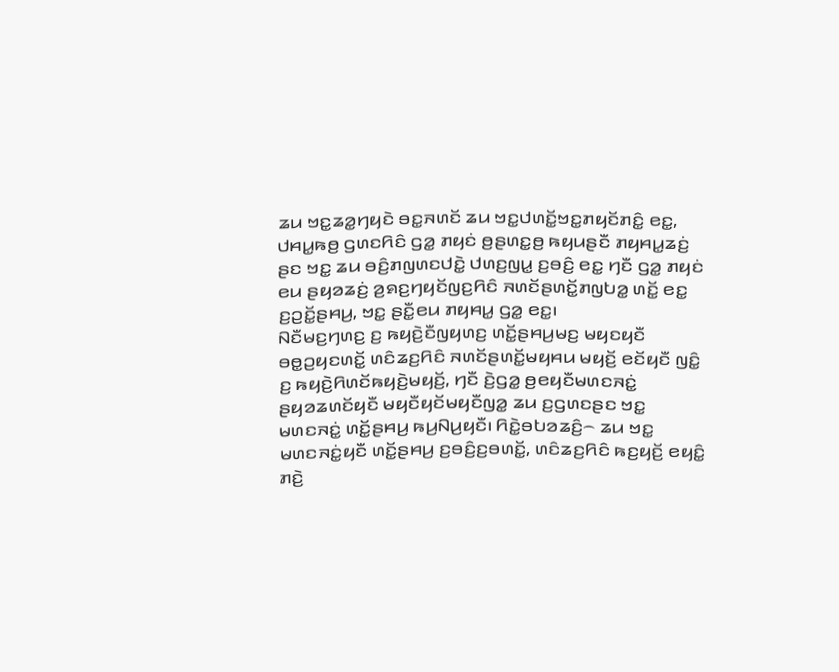ꤘꤣ ꤠꤢ꤭ꤘꤤ꤭ꤚꤟꤢꤧ ꤋꤢ꤭ꤏꤛꤢꤩ ꤘꤣ ꤠꤢ꤭ꤓꤛꤢꤩ꤭ꤠꤢ꤭ꤊꤟꤢꤩꤊꤢꤨ꤭ ꤕꤢ꤭, ꤓꤌꤣ꤭ꤒꤥ꤬ ꤞꤛꤢꤖꤢꤨ ꤞꤤ꤭ ꤊꤟꤢꤦ ꤥ꤬ꤔꤛꤢ꤭ꤥ꤬ ꤒꤟꤣꤔꤢꤪ ꤊꤟꤌꤣ꤭ꤘꤢꤦ꤬ ꤔꤢ ꤠꤢ꤭ ꤘꤣ ꤋꤢꤨ꤬ꤊꤜꤛꤢꤓꤢꤧ꤭ ꤓꤛꤢ꤬ꤜꤣ꤭ ꤢ꤬ꤋꤢꤨ꤬ ꤕꤢ꤭ ꤚꤢꤪ ꤞꤤ꤭ ꤊꤟꤢꤦ ꤕꤣ ꤔꤟꤤꤘꤢꤦ꤬ ꤤ꤬ꤎꤢ꤬ꤚꤟꤢꤩꤜꤢ꤬ꤖꤢꤨ ꤏꤛꤢꤩꤔꤛꤢꤩ꤭ꤊꤜꤝꤤ꤭ ꤛꤢꤩ꤭ ꤕꤢ꤭ ꤢ꤬ꤑꤢꤩ꤭ꤔꤌꤣ꤬, ꤠꤢ꤭ ꤔꤢꤪ꤭ꤕꤣ ꤊꤟꤌꤣ꤭ ꤞꤤ꤭ ꤕꤢ꤭꤯
ꤡꤢꤪꤗꤢ꤬ꤚꤛꤢ꤬ ꤢ꤬ ꤒꤟꤢꤧ꤬ꤢꤪꤜꤟꤛꤢ꤬ ꤛꤢꤩ꤭ꤔꤌꤣ꤬ꤗꤢ꤬ ꤗꤟꤢꤟꤢꤪ ꤋꤥ꤭ꤑꤟꤢꤛꤢꤩ꤭ ꤛꤢꤨꤘꤢ꤬ꤖꤢꤨ ꤏꤛꤢꤩꤔꤛꤢꤩ꤭ꤗꤟꤌꤣ ꤗꤟꤢꤩ꤬ ꤕꤢꤩꤟꤢꤪ ꤜꤢꤨ꤭ ꤢ꤬ ꤒꤟꤢꤧ꤬ꤖꤛꤢꤩꤒꤟꤢꤧ꤬ꤗꤟꤢꤩ꤬, ꤚꤢꤪ ꤢꤧ꤬ꤞꤤ꤭ ꤥ꤬ꤕꤟꤢꤪꤗꤛꤢꤏꤢꤦ꤭ ꤔꤟꤤꤘꤛꤢꤩꤟꤢꤪ ꤗꤟꤢꤪꤟꤢꤩꤗꤟꤢꤪꤜꤤ꤭ ꤘꤣ ꤢ꤬ꤞꤛꤢꤔꤢ ꤠꤢ꤭ ꤗꤛꤢꤏꤢꤦ꤭ ꤛꤢꤩ꤭ꤔꤌꤣ꤬ ꤒꤣ꤬ꤡꤣ꤬ꤟꤢꤪ꤯ ꤖꤢꤧ꤭ꤋꤝꤤꤘꤢꤨ꤬꤮ ꤘꤣ ꤠꤢ꤭ ꤗꤛꤢꤏꤢꤦ꤭ꤟꤢꤪ ꤛꤢꤩ꤭ꤔꤌꤣ꤬ ꤢ꤬ꤋꤢꤨ꤬ꤢ꤬ꤋꤛꤢꤩ꤭, ꤛꤢꤨꤘꤢ꤬ꤖꤢꤨ ꤒꤢ꤬ꤟꤢꤩ꤬ ꤕꤟꤢꤨ꤭ ꤊꤢꤧ꤬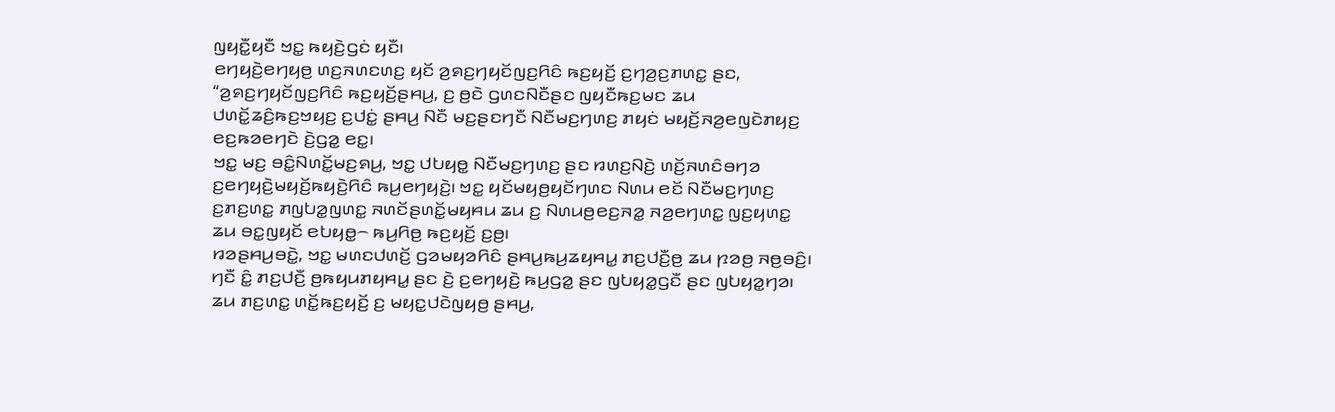ꤜꤟꤢꤪ꤭ꤟꤢꤪ ꤠꤢ꤭ ꤒꤟꤢꤧ꤬ꤞꤢꤦ ꤟꤢꤪ꤯
ꤕꤚꤟꤢꤧ꤬ꤕꤚꤟꤥ꤬ ꤛꤢ꤬ꤏꤛꤢꤛꤢ꤬ ꤟꤢꤩ ꤤ꤬ꤎꤢ꤬ꤚꤟꤢꤩꤜꤢ꤬ꤖꤢꤨ ꤒꤢ꤬ꤟꤢꤩ꤬ ꤢ꤬ꤚꤤ꤬ꤢ꤬ꤊꤛꤢ꤭ ꤔꤢ, “ꤤ꤬ꤎꤢ꤬ꤚꤟꤢꤩꤜꤢ꤬ꤖꤢꤨ ꤒꤢ꤬ꤟꤢꤩ꤬ꤔꤌꤣ꤬, ꤢ꤬ ꤥ꤬ꤢꤧ ꤞꤛꤢꤡꤢꤪꤔꤢ ꤜꤟꤢꤪꤒꤢ꤬ꤗꤢ ꤘꤣ ꤓꤛꤢꤩ꤭ꤘꤢꤨ꤬ꤒꤢ꤬ꤠꤟꤢ꤬ ꤢ꤬ꤓꤢꤦ꤭ ꤔꤌꤣ꤬ ꤡꤢꤪ ꤗꤢ꤬ꤔꤢꤚꤢꤪ ꤡꤢꤪꤗꤢ꤬ꤚꤛꤢ꤬ ꤊꤟꤢꤦ ꤗꤟꤢꤩ꤬ꤏꤤ꤬ꤕꤜꤢꤧꤊꤟꤢ꤬ ꤕꤢ꤬ꤒꤤꤕꤚꤢꤧ ꤢꤧ꤬ꤞꤤ꤭ ꤕꤢ꤭꤯
ꤠꤢ꤭ ꤗꤢ꤬ ꤋꤢꤨ꤭ꤡꤛꤢꤩ꤭ꤗꤢ꤬ꤎꤣ꤬, ꤠꤢ꤭ ꤓꤝꤟꤥ꤭ ꤡꤢꤪꤗꤢ꤬ꤚꤛꤢ꤬ ꤔꤢ ꤙꤛꤢ꤬ꤡꤢꤧ꤬ ꤛꤢꤩ꤬ꤏꤛꤢꤨꤋꤚꤤ ꤢ꤬ꤕꤚꤟꤢꤧ꤬ꤗꤟꤢꤩ꤬ꤒꤟꤢꤧ꤬ꤖꤢꤨ ꤒꤣ꤬ꤕꤚꤟꤢꤧ꤬꤯ ꤠꤢ꤭ ꤟꤢꤩꤗꤟꤥ꤬ꤟꤢꤩꤚꤛꤢ ꤡꤛꤣ ꤕꤢꤩ ꤡꤢꤪꤗꤢ꤬ꤚꤛꤢ꤬ ꤢ꤬ꤊꤢ꤬ꤛꤢ꤭ ꤊꤜꤝꤤ꤭ꤜꤛꤢ꤭ ꤏꤛꤢꤩꤔꤛꤢꤩ꤭ꤗꤟꤌꤣ ꤘꤣ ꤢ꤬ ꤡꤛꤣꤥ꤬ꤕꤢ꤬ꤏꤤ꤭ ꤏꤤ꤬ꤕꤚꤛꤢ꤭ ꤜꤢ꤬ꤟꤛꤢ꤭ ꤘꤣ ꤋꤢ꤭ꤜꤟꤢꤩ ꤕꤝꤟꤥ꤭꤮ ꤒꤣ꤬ꤖꤥ꤬ ꤒꤢ꤬ꤟꤢꤩ꤬ ꤢ꤬ꤥ꤬꤯
ꤙꤤꤔꤌꤣ꤬ꤋꤢꤧ꤭, ꤠꤢ꤭ ꤗꤛꤢꤓꤛꤢꤩ꤬ ꤞꤤꤗꤟꤤꤖꤢꤨ ꤔꤌꤣ꤬ꤒꤣ꤬ꤘꤟꤌꤣ꤭ ꤊꤢ꤬ꤓꤢꤪ꤬ꤥ꤬ ꤘꤣ ꤐꤤꤥ꤬ ꤏꤥ꤬ꤋꤢꤨ꤬꤯ ꤚꤢꤪ ꤢꤨ꤭ ꤊꤢ꤬ꤓꤢꤪ꤬ ꤥ꤬ꤒꤟꤣꤊꤟꤌꤣ꤭ ꤔꤢ ꤢꤧ꤬ ꤢ꤬ꤕꤚꤟꤢꤧ꤬ ꤒꤣ꤬ꤞꤤ꤭ ꤔꤢ ꤜꤝꤟꤤ꤭ꤞꤢꤪ ꤔꤢ ꤜꤝꤟꤤ꤭ꤚꤤ꤯ ꤘꤣ ꤊꤢ꤬ꤛꤢ꤭ ꤛꤢꤩ꤭ꤒꤢ꤬ꤟꤢꤩ꤬ ꤢ꤬ ꤗꤟꤢ꤭ꤓꤢꤧꤜꤟꤥ꤬ ꤔꤌꤣ꤬,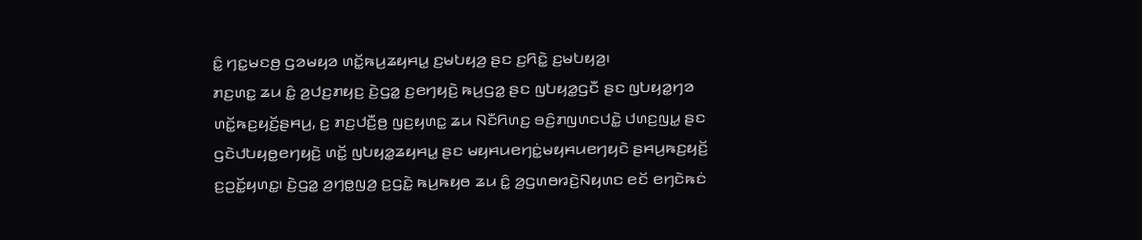ꤢꤨ꤭ ꤚꤢ꤭ꤗꤢꤥ꤬ ꤞꤤꤗꤟꤤ ꤛꤢꤩ꤭ꤒꤣ꤬ꤘꤟꤌꤣ꤭ ꤢ꤬ꤗꤝꤟꤤ꤬ ꤔꤢ ꤢ꤬ꤖꤢꤧ꤭ ꤢ꤬ꤗꤝꤟꤤ꤬꤯
ꤊꤢ꤬ꤛꤢ꤭ ꤘꤣ ꤢꤨ꤭ ꤤ꤬ꤓꤢ꤬ꤊꤟꤢ꤬ ꤢꤧ꤬ꤞꤤ꤭ ꤢ꤬ꤕꤚꤟꤢꤧ꤬ ꤒꤣ꤬ꤞꤤ꤭ ꤔꤢ ꤜꤝꤟꤤ꤭ꤞꤢꤪ ꤔꤢ ꤜꤝꤟꤤ꤭ꤚꤤ ꤛꤢꤩ꤭ꤒꤢ꤬ꤟꤢꤩ꤬ꤔꤌꤣ꤬, ꤢ꤬ ꤊꤢ꤬ꤓꤢꤪ꤬ꤥ꤬ ꤜꤢ꤬ꤟꤛꤢ꤭ ꤘꤣ ꤡꤢꤪꤖꤛꤢ꤬ ꤋꤢꤨ꤬ꤊꤜꤛꤢꤓꤢꤧ꤭ ꤓꤛꤢ꤬ꤜꤣ꤭ ꤔꤢ ꤞꤢꤧꤓꤝꤟꤥ꤭ꤕꤚꤟꤢꤧ꤬ ꤛꤢꤩ꤭ ꤜꤝꤟꤤ꤭ꤘꤟꤌꤣ꤭ ꤔꤢ ꤗꤟꤌꤣꤕꤚꤢꤦ꤭ꤗꤟꤌꤣꤕꤚꤟꤢꤧ ꤔꤌꤣ꤬ꤒꤢ꤬ꤟꤢꤩ꤬ ꤢ꤬ꤑꤢꤩ꤭ꤟꤛꤢ꤭꤯ ꤢꤧ꤬ꤞꤤ꤭ ꤤ꤬ꤚꤥ꤭ꤜꤤ꤬ ꤢ꤬ꤞꤢꤧ꤭ ꤒꤣ꤬ꤒꤟꤥ ꤘꤣ ꤢꤨ꤭ ꤤ꤬ꤞꤛꤥꤙꤢꤧ꤬ꤡꤟꤛꤢ ꤕꤢꤩ ꤕꤚꤢꤧꤒꤢꤦ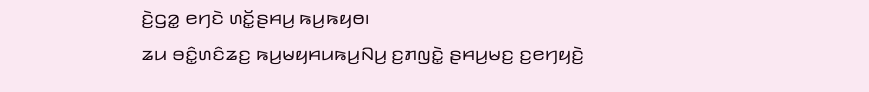ꤢꤧ꤬ꤞꤤ꤭ ꤕꤚꤢꤧ ꤛꤢꤩ꤭ꤔꤌꤣ꤬ ꤒꤣ꤬ꤒꤟꤥ꤯
ꤘꤣ ꤋꤢꤨ꤭ꤛꤢꤨꤘꤢ꤬ ꤒꤣ꤬ꤗꤟꤌꤣꤒꤣ꤬ꤡꤣ꤬ ꤢ꤬ꤊꤜꤢꤧ꤭ ꤔꤌꤣ꤬ꤗꤢ꤬ ꤢ꤬ꤕꤚꤟꤢꤧ꤬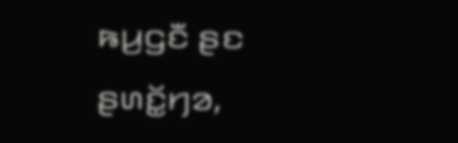ꤒꤣ꤬ꤞꤢꤪ ꤔꤢ ꤔꤛꤢꤩ꤭ꤚꤤ,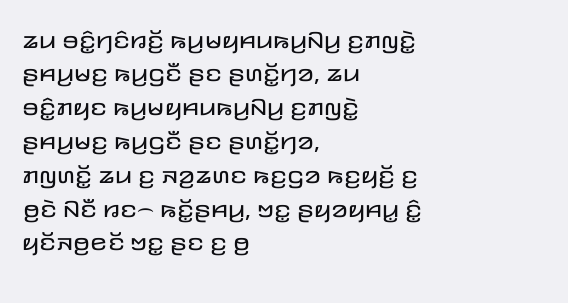ꤘꤣ ꤋꤢꤨ꤭ꤚꤢꤨꤙꤢꤩ꤬ ꤒꤣ꤬ꤗꤟꤌꤣꤒꤣ꤬ꤡꤣ꤬ ꤢ꤬ꤊꤜꤢꤧ꤭ ꤔꤌꤣ꤬ꤗꤢ꤬ ꤒꤣ꤬ꤞꤢꤪ ꤔꤢ ꤔꤛꤢꤩ꤭ꤚꤤ, ꤘꤣ ꤋꤢꤨ꤭ꤊꤟꤢ ꤒꤣ꤬ꤗꤟꤌꤣꤒꤣ꤬ꤡꤣ꤬ ꤢ꤬ꤊꤜꤢꤧ꤭ ꤔꤌꤣ꤬ꤗꤢ꤬ ꤒꤣ꤬ꤞꤢꤪ ꤔꤢ ꤔꤛꤢꤩ꤭ꤚꤤ,
ꤊꤜꤛꤢꤩ꤭ ꤘꤣ ꤢ꤬ ꤏꤤ꤬ꤘꤛꤢ ꤒꤢ꤬ꤞꤤ ꤒꤢ꤬ꤟꤢꤩ꤬ ꤢ꤬ ꤥ꤬ꤢꤧ ꤡꤢꤪ ꤙꤢ꤮ ꤒꤢꤩ꤭ꤔꤌꤣ꤬, ꤠꤢ꤭ ꤔꤟꤤꤟꤌꤣ꤭ ꤢꤨ꤭ ꤟꤢꤩꤏꤥ꤬ꤕꤢꤩ ꤠꤢ꤭ ꤔꤢ ꤢ꤬ ꤥ꤬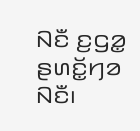ꤡꤢꤪ ꤢ꤬ꤞꤤ꤭ ꤔꤛꤢꤩ꤭ꤚꤤ ꤡꤢꤪ꤯